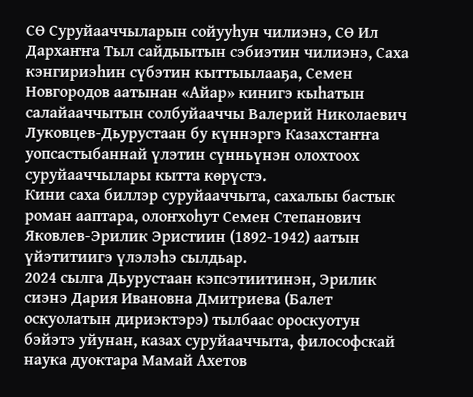СӨ Суруйааччыларын сойууһун чилиэнэ, СӨ Ил Дархаҥҥа Тыл сайдыытын сэбиэтин чилиэнэ, Саха кэнгириэһин сүбэтин кыттыылааҕа, Семен Новгородов аатынан «Айар» кинигэ кыһатын салайааччытын солбуйааччы Валерий Николаевич Луковцев-Дьурустаан бу күннэргэ Казахстаҥҥа уопсастыбаннай үлэтин сүнньүнэн олохтоох суруйааччылары кытта көрүстэ.
Кини саха биллэр суруйааччыта, сахалыы бастык роман ааптара, олоҥхоһут Семен Степанович Яковлев-Эрилик Эристиин (1892-1942) аатын үйэтитиигэ үлэлэһэ сылдьар.
2024 сылга Дьурустаан кэпсэтиитинэн, Эрилик сиэнэ Дария Ивановна Дмитриева (Балет оскуолатын дириэктэрэ) тылбаас ороскуотун бэйэтэ уйунан, казах суруйааччыта, философскай наука дуоктара Мамай Ахетов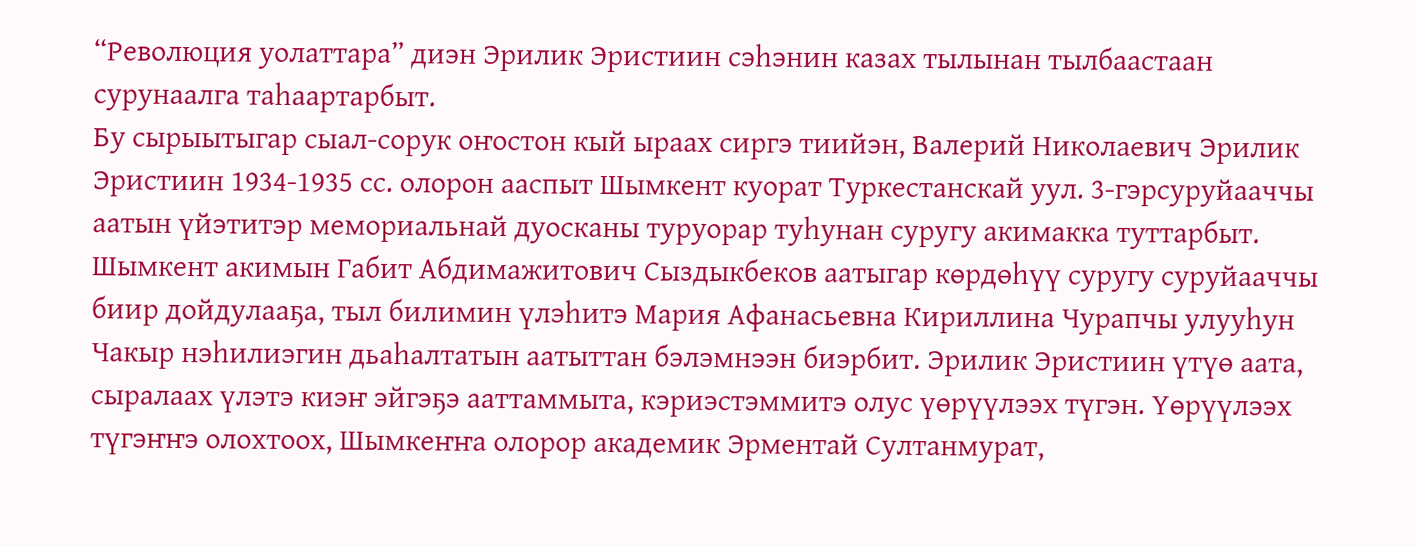“Революция уолаттара” диэн Эрилик Эристиин сэһэнин казах тылынан тылбаастаан сурунаалга таһаартарбыт.
Бу сырыытыгар сыал-сорук оҥостон кый ыраах сиргэ тиийэн, Валерий Николаевич Эрилик Эристиин 1934-1935 сс. олорон ааспыт Шымкент куорат Туркестанскай уул. 3-гэрсуруйааччы аатын үйэтитэр мемориальнай дуосканы туруорар туһунан суругу акимакка туттарбыт.
Шымкент акимын Габит Абдимажитович Сыздыкбеков аатыгар көрдөһүү суругу суруйааччы биир дойдулааҕа, тыл билимин үлэһитэ Мария Афанасьевна Кириллина Чурапчы улууһун Чакыр нэһилиэгин дьаһалтатын аатыттан бэлэмнээн биэрбит. Эрилик Эристиин үтүө аата, сыралаах үлэтэ киэҥ эйгэҕэ ааттаммыта, кэриэстэммитэ олус үөрүүлээх түгэн. Үөрүүлээх түгэҥҥэ олохтоох, Шымкеҥҥа олорор академик Эрментай Султанмурат,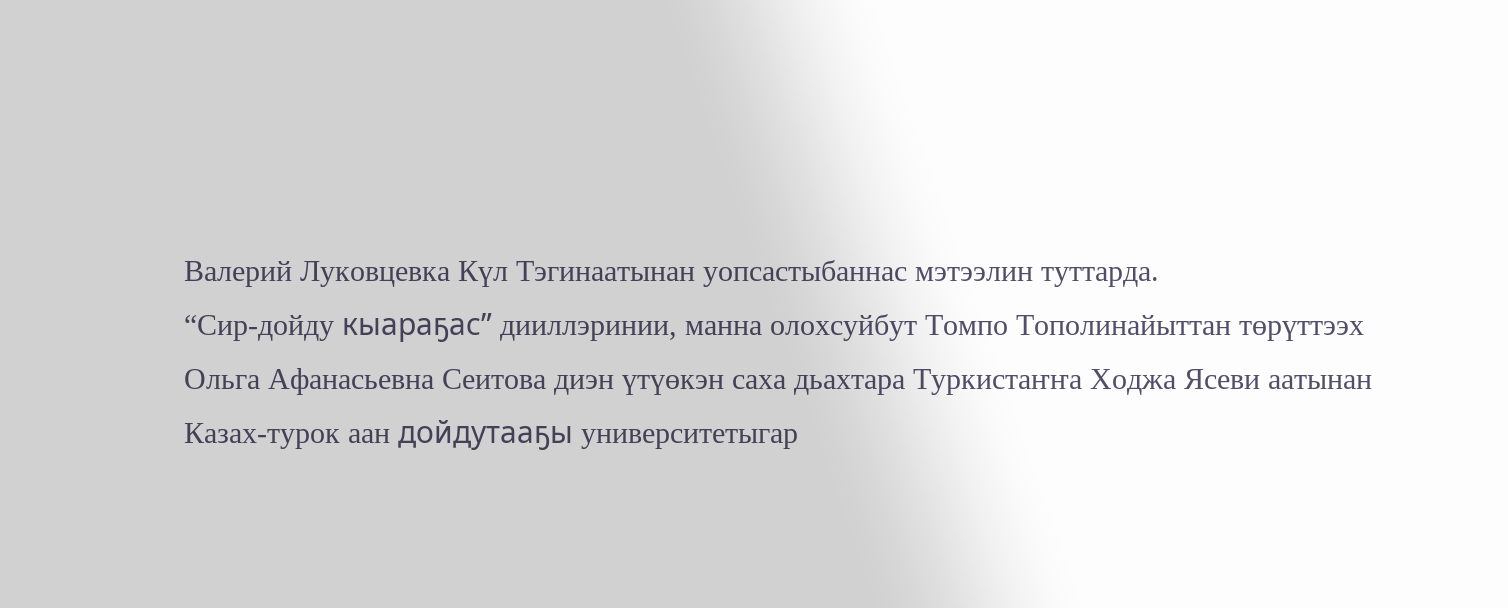Валерий Луковцевка Күл Тэгинаатынан уопсастыбаннас мэтээлин туттарда.
“Сир-дойду кыараҕас” дииллэринии, манна олохсуйбут Томпо Тополинайыттан төрүттээх Ольга Афанасьевна Сеитова диэн үтүөкэн саха дьахтара Туркистаҥҥа Ходжа Ясеви аатынан Казах-турок аан дойдутааҕы университетыгар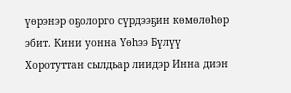үөрэнэр оҕолорго сүрдээҕин көмөлөһөр эбит. Кини уонна Үөһээ Бүлүү Хоротуттан сылдьар лиидэр Инна диэн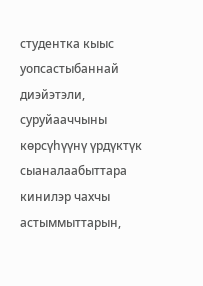студентка кыыс уопсастыбаннай диэйэтэли, суруйааччыны көрсүһүүнү үрдүктүк сыаналаабыттара кинилэр чахчы астыммыттарын,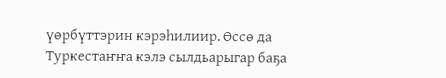үөрбүттэрин кэрэһилиир. Өссө да Туркестаҥҥа кэлэ сылдьарыгар баҕа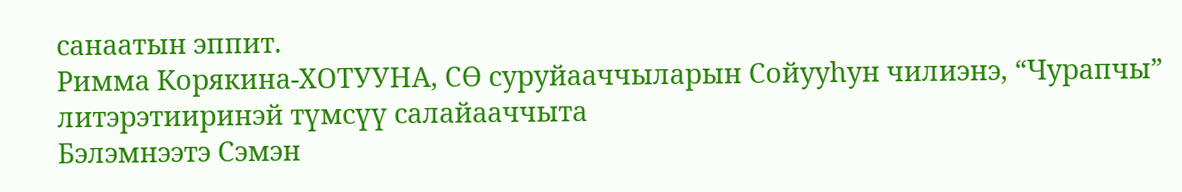санаатын эппит.
Римма Корякина-ХОТУУНА, СӨ суруйааччыларын Сойууһун чилиэнэ, “Чурапчы” литэрэтииринэй түмсүү салайааччыта
Бэлэмнээтэ Сэмэн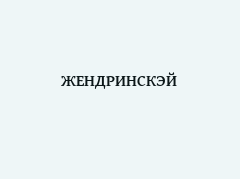ЖЕНДРИНСКЭЙ